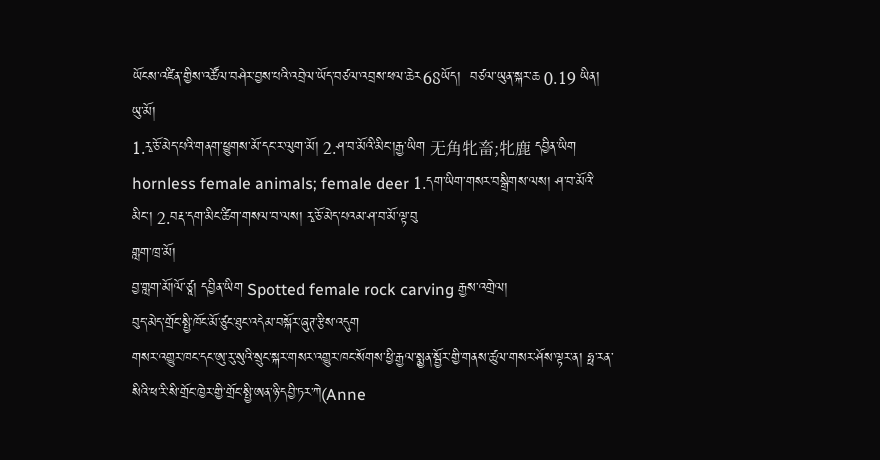ཡོངས་འཛིན་གྱིས་འཚོལ་བཤེར་བྱས་པའི་འབྲེལ་ཡོད་བཙལ་འབྲས་ཕལ་ཆེར68ཡོད།  བཙལ་ཡུན་སྐར་ཆ 0.19 ཡིན།
ཡུ་མོ།
1.རྭ་ཅོ་མེད་པའི་གནག་ཕྱུགས་མོ་དང་ར་ལུག་མོ། 2.ཤ་བ་མོའི་མིང་།རྒྱ་ཡིག 无角牝畜;牝鹿 དབྱིན་ཡིག hornless female animals; female deer 1.དག་ཡིག་གསར་བསྒྲིགས་ལས། ཤ་བ་མོའི་མིང་། 2.བརྡ་དག་མིང་ཚིག་གསལ་བ་ལས། རྭ་ཅོ་མེད་པའམ་ཤ་བ་མོ་ལྟ་བུ
གླག་ཁྲ་མོ།
བྱ་གླག་མོ།ལོ་ཙཱ། དབྱིན་ཡིག Spotted female rock carving རྒྱས་འགྲེལ།
བུད་མེད་གྲོང་སྤྱི་ཁོང་མོ་ཙུང་ཐུང་འདེམ་བསྐོར་ཞུཊ་རྩིས་འདུག
གསར་འགྱུར་ཁང་དང་ཨུ་རུ་སུའི་སྲུང་སྐར་གསར་འགྱུར་ཁང་སོགས་ཕྱི་རྒྱལ་སྨྱན་སྦྱོར་གྱི་གནས་ཚུལ་གསར་ཤོས་ལྟར་ན། ཧྥ་རན་སིའི་ཕ་རི་སི་གྲོང་ཁྱེར་གྱི་གྲོང་སྤྱི་ཨན་ཉི་དབྱི་ཏར་ཀེ(Anne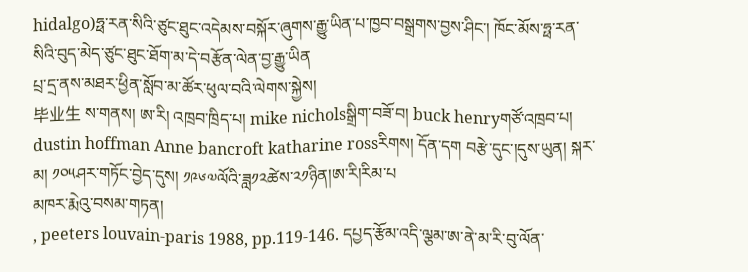hidalgo)ཧྥ་རན་སིའི་ཙུང་ཐུང་འདེམས་བསྐོར་ཞུགས་རྒྱུ་ཡིན་པ་ཁྱབ་བསྒྲགས་བྱས་ཤིང་། ཁོང་མོས་ཧྥ་རན་སིའི་བུད་མེད་ཙུང་ཐུང་ཐོག་མ་དེ་བརྩོན་ལེན་བྱ་རྒྱུ་ཡིན
པྲ་དྲ་ནས་མཐར་ཕྱིན་སློབ་མ་ཚོར་ཕུལ་བའི་ལེགས་སྐྱེས།
毕业生 ས་གནས། ཨ་རི། འཁྲབ་ཁྲིད་པ། mike nicholsསྒྲིག་བཟོ་བ། buck henryགཙོ་འཁྲབ་པ། dustin hoffman Anne bancroft katharine rossརིགས། དོན་དག བརྩེ་དུང་།དུས་ཡུན། སྐར་མ། ༡༠༥ཤར་གཏོང་བྱེད་དུས། ༡༩༦༧ལོའི་ཟླ༡༢ཚེས་༢༡ཉིན།ཨ་རི།རིམ་པ
མཁར་རྨེའུ་བསམ་གཏན།
, peeters louvain-paris 1988, pp.119-146. དཔྱད་རྩོམ་འདི་ལྕམ་ཨ་ནེ་མ་རི་བུ་ལོན་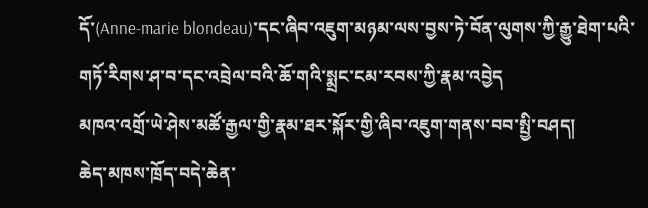དོ་(Anne-marie blondeau)་དང་ཞིབ་འཇུག་མཉམ་ལས་བྱས་ཏེ་བོན་ལུགས་ཀྱི་རྒྱུ་ཐེག་པའི་གཏོ་རིགས་ཤ་བ་དང་འབྲེལ་བའི་ཆོ་གའི་སྨྲང་ངམ་རབས་ཀྱི་རྣམ་འབྱེད
མཁའ་འགྲོ་ཡེ་ཤེས་མཚོ་རྒྱལ་གྱི་རྣམ་ཐར་སྐོར་གྱི་ཞིབ་འཇུག་གནས་བབ་སྤྱི་བཤད།
ཆེད་མཁས་ཁྲོད་བདེ་ཆེན་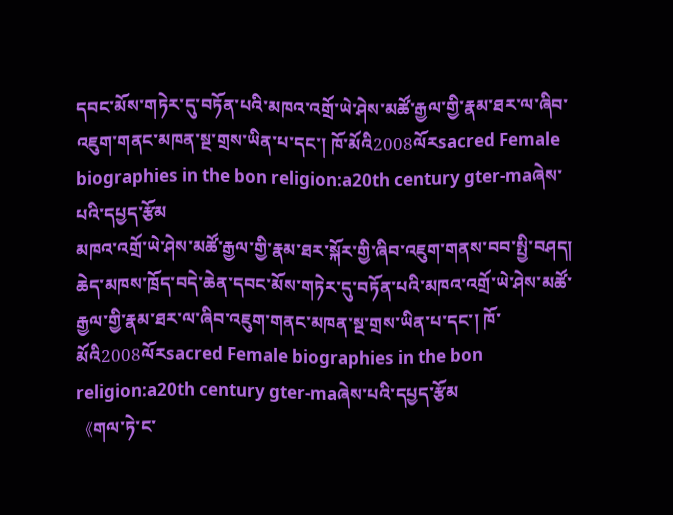དབང་མོས་གཏེར་དུ་བཏོན་པའི་མཁའ་འགྲོ་ཡེ་ཤེས་མཚོ་རྒྱལ་གྱི་རྣམ་ཐར་ལ་ཞིབ་འཇུག་གནང་མཁན་སྔ་གྲས་ཡིན་པ་དང་། ཁོ་མོའི2008ལོརsacred Female biographies in the bon religion:a20th century gter-maཞེས་པའི་དཔྱད་རྩོམ
མཁའ་འགྲོ་ཡེ་ཤེས་མཚོ་རྒྱལ་གྱི་རྣམ་ཐར་སྐོར་གྱི་ཞིབ་འཇུག་གནས་བབ་སྤྱི་བཤད།
ཆེད་མཁས་ཁྲོད་བདེ་ཆེན་དབང་མོས་གཏེར་དུ་བཏོན་པའི་མཁའ་འགྲོ་ཡེ་ཤེས་མཚོ་རྒྱལ་གྱི་རྣམ་ཐར་ལ་ཞིབ་འཇུག་གནང་མཁན་སྔ་གྲས་ཡིན་པ་དང་། ཁོ་མོའི2008ལོརsacred Female biographies in the bon religion:a20th century gter-maཞེས་པའི་དཔྱད་རྩོམ
《གལ་ཏེ་ང་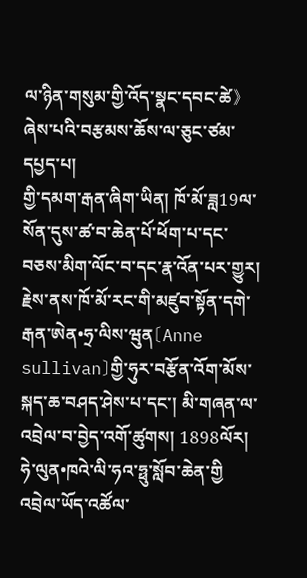ལ་ཉིན་གསུམ་གྱི་འོད་སྣང་དབང་ཚེ》ཞེས་པའི་བརྩམས་ཆོས་ལ་ཅུང་ཙམ་དཔྱད་པ།
གྱི་དམག་རྒན་ཞིག་ཡིན། ཁོ་མོ་ཟླ19ལ་སོན་དུས་ཚ་བ་ཆེན་པོ་ཕོག་པ་དང་བཅས་མིག་ལོང་བ་དང་རྣ་འོན་པར་གྱུར། རྗེས་ནས་ཁོ་མོ་རང་གི་མཛུབ་སྟོན་དགེ་རྒན་ཨེན•ཧྲ་ལིས་ཝུན〔Anne sullivan〕གྱི་ཧུར་བརྩོན་འོག་མོས་སྐད་ཆ་བཤད་ཤེས་པ་དང་། མི་གཞན་ལ་འབྲེལ་བ་བྱེད་འགོ་ཚུགས། 1898ལོར། ཧེ་ལུན•ཁའེ་ལི་ཧའ་ཧྥུ་སློབ་ཆེན་གྱི
འབྲེལ་ཡོད་འཚོལ་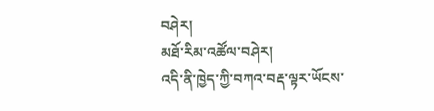བཤེར།
མཐོ་རིམ་འཚོལ་བཤེར།
འདི་ནི་ཁྱེད་ཀྱི་བཀའ་བརྡ་ལྟར་ཡོངས་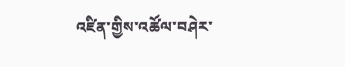འཛིན་གྱིས་འཚོལ་བཤེར་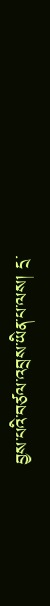བྱས་པའི་བཙལ་འབྲས་ཡིན་པ་ལས། དྲ་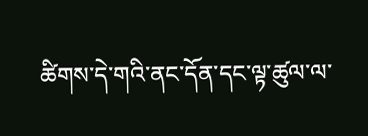ཚིགས་དེ་གའི་ནང་དོན་དང་ལྟ་ཚུལ་ལ་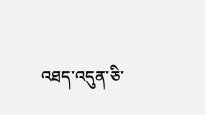འཐད་འདུན་ཅི་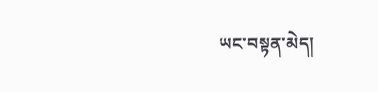ཡང་བསྟན་མེད།